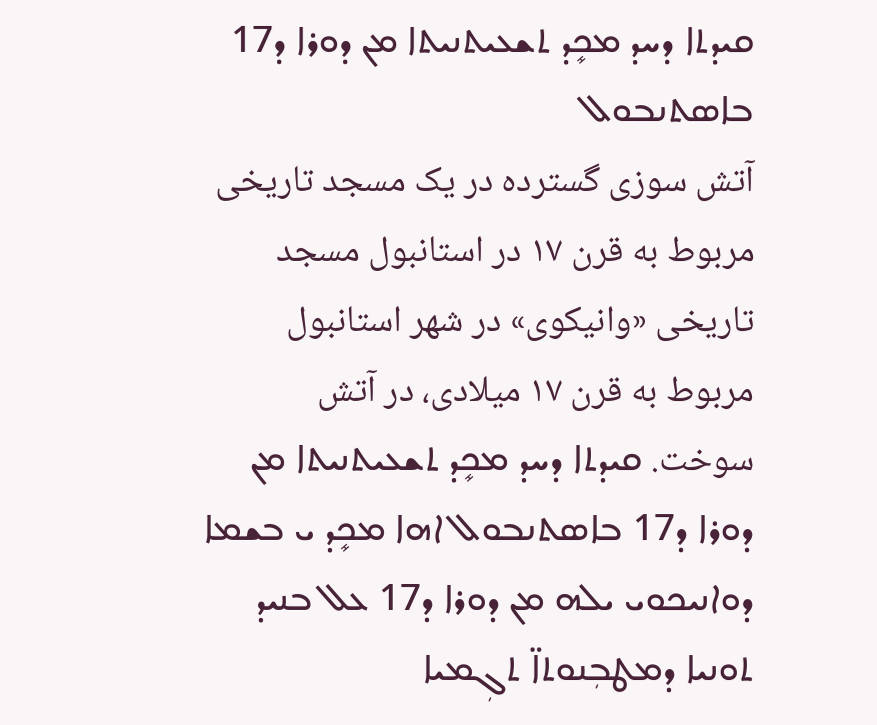ܩܝܕܬܐ ܕܚܕ ܡܟܻܕ ܬܫܥܝܬܢܝܬܐ ܡܢ ܕܘܪܐ ܕ17 ܒܐܣܬܢܒܘܠ
آتش سوزی گسترده در یک مسجد تاریخی مربوط به قرن ۱۷ در استانبول مسجد تاریخی «وانیکوی» در شهر استانبول مربوط به قرن ۱۷ میلادی، در آتش سوخت. ܩܝܕܬܐ ܕܚܕ ܡܟܻܕ ܬܫܥܝܬܢܝܬܐ ܡܢ ܕܘܪܐ ܕ17 ܒܐܣܬܢܒܘܠ ܐܗܐ ܡܟܻܕ ܝ ܒܫܡܐ ܕܘܐܢܝܟܘܝ ܝܠܗ ܡܢ ܕܘܪܐ ܕ17 ܥܠ ܒܢܝܕ ܬܘܢܝܐ ܕܡܛܒܼܢܘܬܐ̈ ܬܓܼܡܝܐ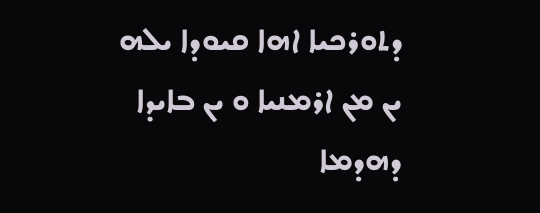ܕܬܘܪܟܝܐ ܐܗܐ ܩܝܘܕܐ ܝܠܗ ܝܢ ܡܢ ܐܪܡܢܝܐ ܘ ܝܢ ܒܐܝܕܐ ܕܗܕܡܐ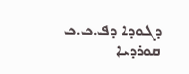ܕܓܘܕܐ ܕܦ.ܟ.ܟ ܩܘܪܕܝܐ